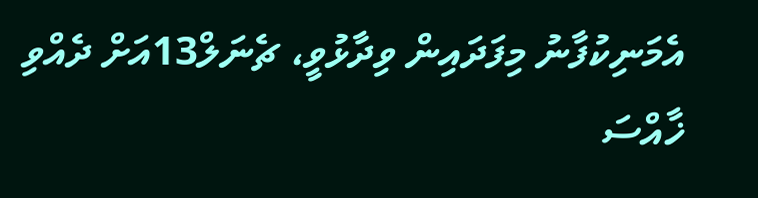އެމަނިކުފާނު މިފަދައިން ވިދާޅުވީ، ޗެނަލް13އަށް ދެއްވި ޚާއްސަ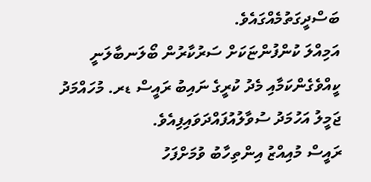ބަސްދީގަތުމެއްގައެވެ.
އަމިއްލަ ކުންފުންޏަކަށް ސަރުކާރުން ބޯލަނބާލަނީ ކީއްވެގެންކަމާއި މެދު ކުރީގެ ނައިބު ރައީސް ޑރ. މުހައްމަދު ޖަމީލު އަހުމަދު ސުވާލުއުފައްދަވައިފިއެވެ.
ރައީސް މުއިއްޒު އިންތިހާބު ވުމަށްފަހު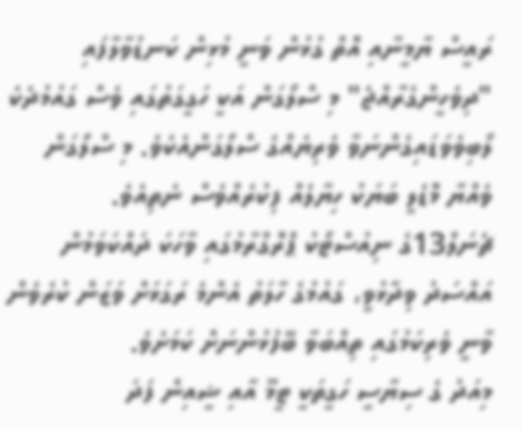ރައީސް ޔާމީނާއި އޮތް ގުޅުން ވަނީ މުޅިން ކަނޑުވާލާފައި
"ދިވެހީންގެރާއްޖެ" މި ސްލޯގަން އަކީ ހަގީގަތުގައި ވެސް ގައުމުދެކެ ލޯބިވެވަޑައިގެންނަވާ ވެރިޔެއްގެ ސްލޯގަންއެކެވެ. މި ސްލޯގަން ވެއްޔާ މޮޑެލީ ބަޔަކު ހިޔާލެއް ފިކުރެއްވެސް ނެތިއެވެ.
ޗެނަލް13ގެ ނިއުސްޓޯކު ޕްރޮގްރާމުގައި ވާހަކަ ދައްކަވަމުން އައްސަދު ވިދާޅުވީ، ގައުމުގެ ހާލަތު އެންމެ ރަގަޅަށް ވަޒަން ކުރެވެން ވާނީ ވެރިކަމުގައި ތިއްބަވާ ބޭފުޅުންނަށް ކަމަށެވެ.
މިއަދު ގެ ސިޔާސީ ހަގީތަކީ ޓީމޫ އާއި ޝީއިން ފަދަ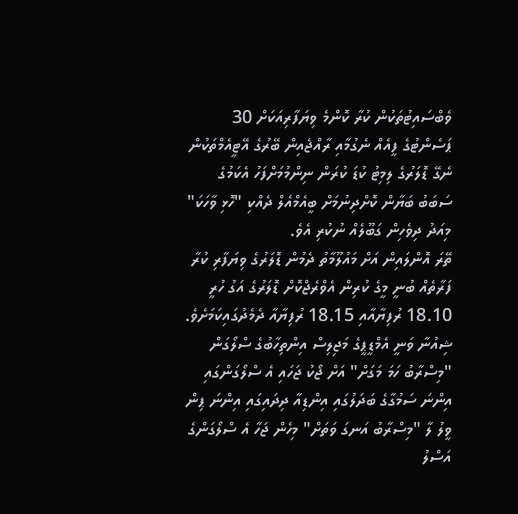ވެބްސައިޓުތަކުން ކުރާ ކޮންމެ ވިޔަފާރިއަކަށް 30 ޕަސެންޓުގެ ފީއެއް ނެގުމާއި ރާއްޖެއިން ބޭރުގެ އޭޓީއެމްތަކުން ނެގޭ ޑޮލަރުގެ ލިމިޓު ކުޑަ ކުރަން ނިންމުމަށްފަހު އެކަމުގެ ސަބަބު ބަޔާން ކޮށްދިނުމަށް ބީއެމްއެލް ދެއްކި "ހޮޅި ވާހަކަ" މިއަދު ދިވެހިން ގަބޫލެއް ނުކުރި އެވެ.
ތޭރަ އޮންލައިން އަށް މައުލޫމާތު ދެމުން ޑޮލަރުގެ ވިޔަފާރި ކުރާ ފަރާތެއް ބުނީ މީގެ ކުރިން އެވްރެޖްކޮށް ޑޮލަރުގެ އަގު ހުރީ 18.10 ރުފިޔާއާއި 18.15 ރުފިޔާއާ ދެމެދުގައިކަމަށެވެ.
ޝިއުނާ ވަނީ އެމްޑީޕީގެ މަޖިލިސް އިންތިހާބުގެ ސްލޯގަން "މިސްރާބު ހަމަ މަގަށް" އަށް ޖޯކު ޖަހައި އެ ސްލޯގަންގައި އިންނަ ސަމުގާގެ ބަދަލުގައި އިންޑިއާ ދިދައިގައި އިންނަ ޕިން ވީލު ލާ "މިސްރާބު އަނގަ ވަތަށް" މިހެން ޖަހާ އެ ސްލޯގަންގެ އަސްލު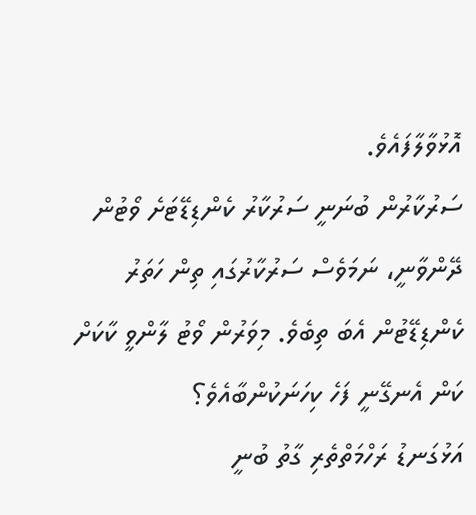އޮޅުވާލާފައެވެ.
ސަރުކާރުން ބުނަނީ ސަރުކާރު ކެންޑިޑޭޓަށެ ވޯޓުން ދޭންވާނީ، ނަމަވެސް ސަރުކާރުގައި ތިން ހަތަރު ކެންޑިޑޭޓުން އެބަ ތިބެވެ. މިވަރުން ވޯޓު ލާންވީ ކާކަށް ކަން އެނގޭނީ ފަހެ ކިހަނަކުންބާއެވެ؟
އަޅުގަނޑު ރަހްމަތްތެރި ގާތު ބުނީ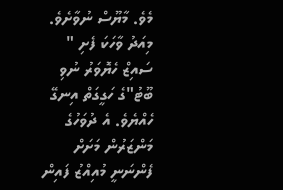މެވެ. މާޔޫސް ނުވާށެވެ. މިއަދު ވާހަކަ ފެށި " ސައިޒް ހެޔޮވަރު ނުވި ބޫޓު"ގެ ހަގީގަތް އިނގޭ ހެއްޔެވެ. އެ ދުވަހުގެ މަންޒަރުން މަށަށް ފެންނަނީ މުއިއްޒު ފައިން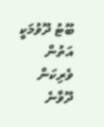ބޫޓު ދޫވުމަކީ އަތުން ވެރިކަން ދޫވާނެ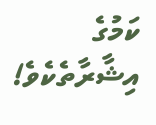ކަމުގެ އިޝާރާތެކެވެ!